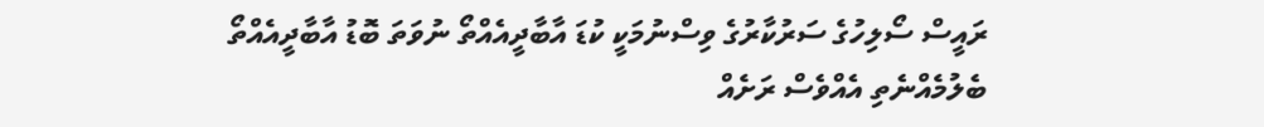ރައީސް ސޯލިހުގެ ސަރުކާރުގެ ވިސްނުމަކީ ކުޑަ އާބާދީއެއްތޯ ނުވަތަ ބޮޑު އާބާދީއެއްތޯ ބެލުމެއްނެތި އެއްވެސް ރަށެއް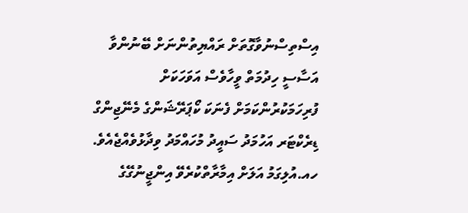އިސްތިސްނުވާގޮތަށް ރައްޔިތުންނަށް ބޭނުންވާ އަސާސީ ހިދުމަތް ވީހާވެސް އަވަހަކަށް ފުރިހަމަކުރުންކަމަށް ފެނަކަ ކޯޕަރޭޝަންގެ މެނޭޖިންގް ޑިރެކްޓަރ އަހުމަދު ސައީދު މުހައްމަދު ވިދާޅުވެއްޖެއެވެ.
ހއ.އުލިގަމު އަލަށް އިމާރާތްކުރެވޭ އިންޖީނުގޭގެ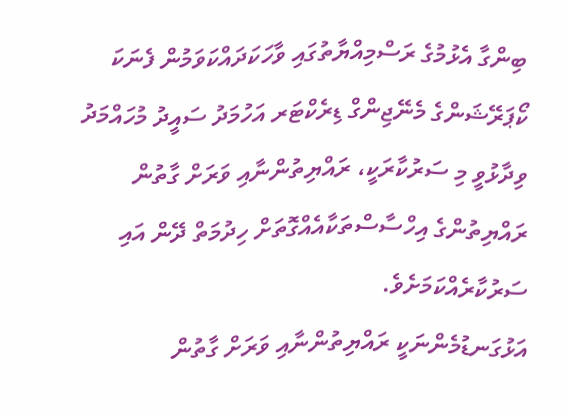ބިންގާ އެޅުމުގެ ރަސްމިއްޔާތުގައި ވާހަކަދައްކަވަމުން ފެނަކަ ކޯޕަރޭޝަންގެ މެނޭޖިންގް ޑިރެކްޓަރ އަހުމަދު ސައީދު މުހައްމަދު ވިދާޅުވީ މި ސަރުކާރަކީ، ރައްޔިތުންނާއި ވަރަށް ގާތުން ރައްޔިތުންގެ އިހްސާސްތަކާއެއްގޮތަށް ހިދުމަތް ދޭން އައި ސަރުކާރެއްކަމަށެވެ.
އަޅުގަނޑުމެންނަކީ ރައްޔިތުންނާއި ވަރަށް ގާތުން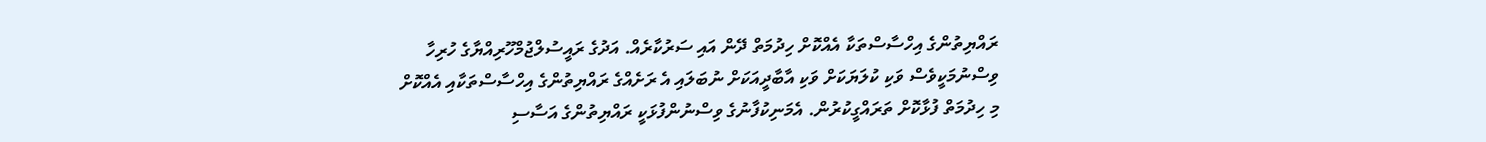ރައްޔިތުންގެ އިހްސާސްތަކާ އެއްކޮށް ހިދުމަތް ދޭން އައި ސަރުކާރެއް. އަދުގެ ރައީސުލްޖުމްހޫރިއްޔާގެ ހުރިހާ ވިސްނުމަކީވެސް ވަކި ކުލަޔަކަށް ވަކި އާބާދީއަކަށް ނުބަލައި އެ ރަށެއްގެ ރައްޔިތުންގެ އިހްސާސްތަކާއި އެއްކޮށް މި ހިދުމަތް ފުޅާކޮށް ތަރައްގީކުރުން. އެމަނިކުފާނުގެ ވިސްނުންފުޅަކީ ރައްޔިތުންގެ އަސާސި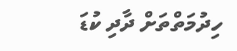ހިދުމަތްތަށް ދާދި ކުޑަ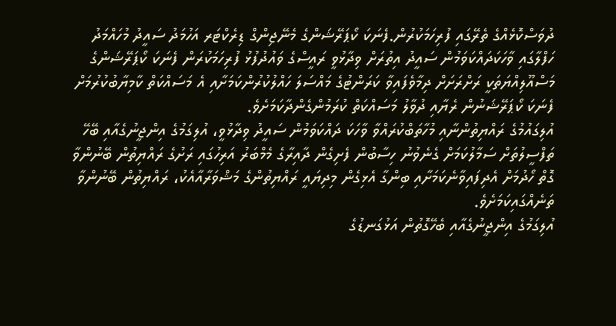ދުވަސްކޮޅެއްގެ ތެރޭގައި ފުރިހަމަކުރުން.ފެނަކަ ކޯޕަރޭޝަންގެ މެނޭޖިންގް ޑިރެކްޓަރ އަހުމަދު ސައީދު މުހައްމަދު
ހަފްލާގައި ވާހަކަދައްކަވަމުން ސައީދު އިތުރަށް ވިދާޅުވީ ރައީސްގެ ވައުދުފުޅު ފުރިހަމަކުރަން ފެނަކަ ކޯޕަރޭޝަންގެ މަސްއޫލިއްޔަތަކީ ރަށްރަށަށް ދިމާވެފައިވާ ކަރަންޓުގެ މައްސަލަ ހައްލުކުރުންކަމަށާއި އެ މަސައްކަތް ކާމިޔާބުކުރުމަށް ފެނަކަ ކޯޕަރޭޝަނުން ރެޔާއި ދުވާލު މަސައްކަތް ކުރަމުންގެންދާކަމަށެވެ.
އުލިގައުމުގެ ރައްޔިތުންނާއި މުހާތަބްކުރައްވާ ވާހަކަ ދައްކަވަމުން ސައީދު ވިދާޅުވީ، އުލިގަމުގެ އިންޖީނުގެއާއި ބޭހޭ ތަފްސީލުތަށް ސަމާލުކަމަށް ގެނެވުނު ހިސާބުން ފެށިގެން ދާއިރާގެ މެމްބަރު އަރިހުގައި ރަށުގެ ރައްޔިތުން ބޭނުންވާ ގޮތް ހޯދުމަށް އެދިފައިވާނެކަމަށާއި ބިންގާ އެޅިގެން މިދިޔައީ ރައްޔިތުންގެ މަޝްވަރާއާއެކު، ރައްޔިތުން ބޭނުންވާ ތަނެއްގައިކަމަށެވެ.
އުލިގަމުގެ އިންޖީނުގެއާއި ބެހޭގޮތުން އަޅުގަނޑުގެ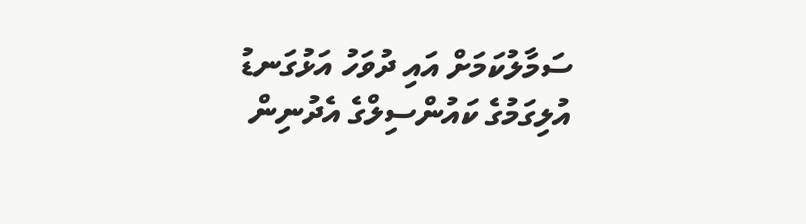ސަމާލުކަމަށް އައި ދުވަހު އަޅުގަނޑު އުލިގަމުގެ ކައުންސިލްގެ އެދުނިން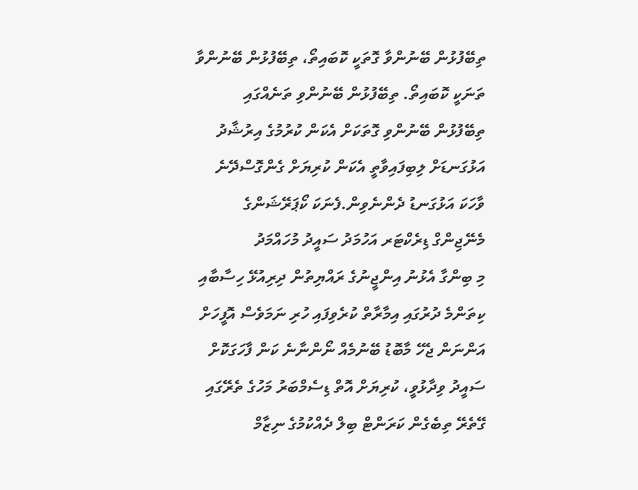ތިބޭފުޅުން ބޭނުންވާ ގޮތަކީ ކޮބައިތޯ، ތިބޭފުޅުން ބޭނުންވާ ތަނަކީ ކޮބައިތޯ. ތިބޭފުޅުން ބޭނުންވި ތަނެއްގައި ތިބޭފުޅުން ބޭނުންވި ގޮތަކަށް އެކަން ކުރުމުގެ އިރުޝާދު އަޅުގަނޑަށް ލިބިފައިވާތީ އެކަން ކުރިޔަށް ގެންގޮސްދޭނެ ވާހަކަ އަޅުގަނޑު ދެންނެވިން.ފެނަކަ ކޯޕަރޭޝަންގެ މެނޭޖިންގް ޑިރެކްޓަރ އަހުމަދު ސައީދު މުހައްމަދު
މި ބިންގާ އެޅުނު އިންޖީނުގެ ރައްޔިތުން ދިރިއުޅޭ ހިސާބާއި ކިތަންމެ ދުރުގައި އިމާރާތް ކުރެވިފައި ހުރި ނަމަވެސް އޮފީހަށް އަންނަން ޖެހޭ މާބޮޑު ބޭނުމެއް ނޯންނާނެ ކަން ފާހަގަކޮށް ސައީދު ވިދާޅުވީ، ކުރިޔަށް އޮތް ޑިސެމްބަރު މަހުގެ ތެރޭގައި ގޭތެރޭ ތިބެގެން ކަރަންޓް ބިލް ދެއްކުމުގެ ނިޒާމް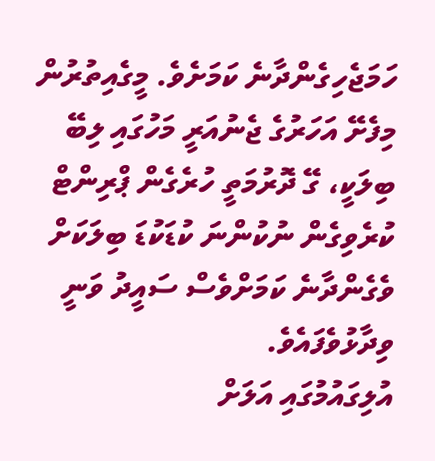ހަމަޖެހިގެންދާނެ ކަމަށެވެ. މީގެއިތުރުން މިފެށޭ އަހަރުގެ ޖެނުއަރީ މަހުގައި ލިބޭ ބިލަކީ، ގޭ ދޮރުމަތީ ހުރެގެން ޕްރިންޓް ކުރެވިގެން ނުކުންނަ ކުޑަކުޑަ ބިލަކަށް ވެގެންދާނެ ކަމަށްވެސް ސައީދު ވަނީ ވިދާޅުވެފައެވެ.
އުލިގައުމުގައި އަލަށް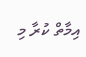އިމާތް ކުރާ މި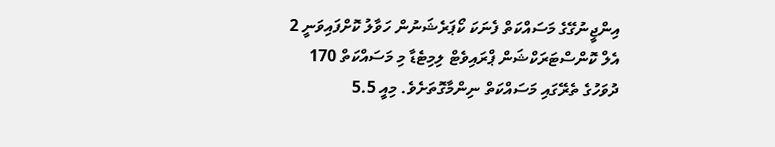އިންޖީނުގޭގެ މަސައްކަތް ފެނަކަ ކޯޕަރެޝަނުން ހަވާލު ކޮށްފައިވަނީ 2 އެލް ކޮންސްޓަރަކްޝަން ޕްރައިވެޓް ލިމިޓެޑާ މި މަސައްކަތް 170 ދުވަހުގެ ތެރޭގައި މަސައްކަތް ނިންމާގޮތަށެވެ. މިއީ 5.5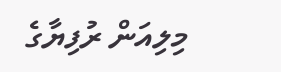މިލިއަން ރުފިޔާގެ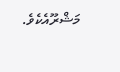މަޝްރޫއެކެވެ.